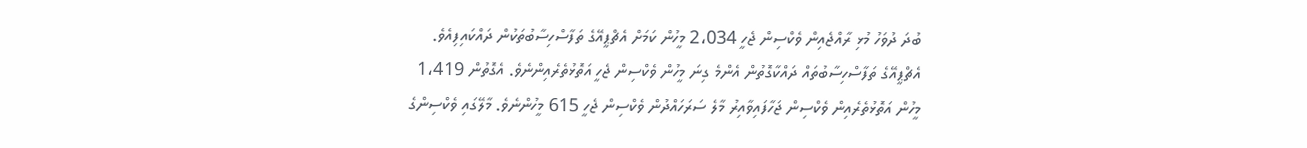ބުދަ ދުވަހު މުޅި ރާއްޖެއިން ވެކްސިން ޖެހީ 2،034 މީހުން ކަމަށް އެޗްޕީއޭގެ ތަފާސްހިސާބުތަކުން ދައްކައިފިއެވެ.
އެޗްޕީއޭގެ ތަފާސްހިސާބުތައް ދައްކާގޮތުން އެންމެ ގިނަ މީހުން ވެކްސިން ޖެހީ އަތޮޅުތެރެއިންނެވެ. އެގޮތުން 1،419 މީހުން އަތޮޅުތެރެއިން ވެކްސިން ޖަހާފައިވާއިރު މާލެ ސަރަހައްދުން ވެކްސިން ޖެހީ 615 މީހުންނެވެ. މާލޭގައި ވެކްސިންގެ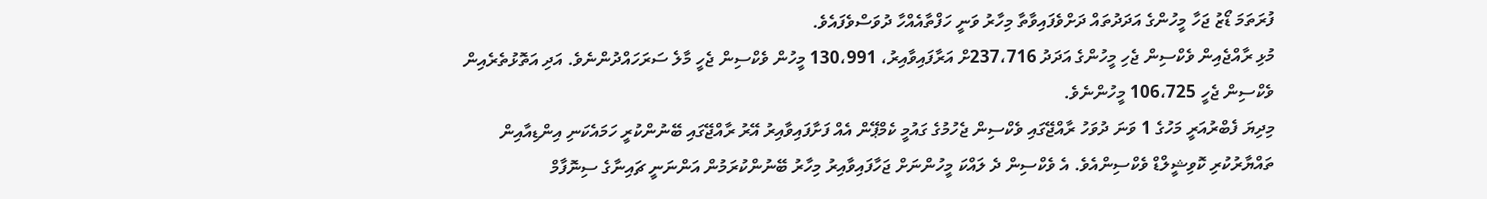ފުރަތަމަ ޑޯޒު ޖަހާ މީހުންގެ އަދަދުތައް ދަށްވެފައިވާތާ މިހާރު ވަނީ ހަފްތާއެއްހާ ދުވަސްވެފައެވެ.
މުޅި ރާއްޖެއިން ވެކްސިން ޖެހި މީހުންގެ އަދަދު 237،716ށް އަރާފައިވާއިރު، 130،991 މީހުން ވެކްސިން ޖެހީ މާލެ ސަރަހައްދުންނެވެ. އަދި އަތޮޅުތެރެއިން ވެކްސިން ޖެހީ 106،725 މީހުންނެވެ.
މިދިޔަ ފެބްރުއަރީ މަހުގެ 1 ވަނަ ދުވަހު ރާއްޖޭގައި ވެކްސިން ޖެހުމުގެ ގައުމީ ކެމްޕޭން އެއް ފަށާފައިވާއިރު އޭރު ރާއްޖޭގައި ބޭނުންކުރީ ހަމައެކަނި އިންޑިއާއިން ތައްޔާރުކުރި ކޮވިޝީލްޑް ވެކްސިންއެވެ. އެ ވެކްސިން ދެ ލައްކަ މީހުންނަށް ޖަހާފައިވާއިރު މިހާރު ބޭނުންކުރަމުން އަންނަނީ ޗައިނާގެ ސިނޮފާމް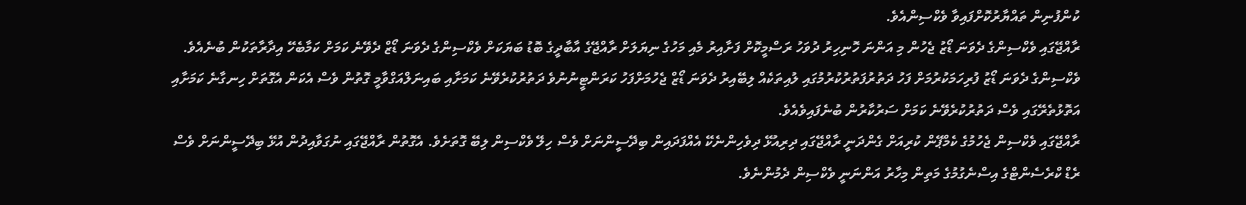ކުންފުނިން ތައްޔާރުކޮށްފައިވާ ވެކްސިންއެވެ.
ރާއްޖޭގައި ވެކްސިންގެ ދެވަނަ ޑޯޒު ޖެހުން މި އަންނަ ހޮނިހިރު ދުވަހު ރަސްމީކޮށް ފަށާއިރު މެއި މަހުގެ ނިޔަލަށް ރާއްޖޭގެ އާބާދީގެ ބޮޑު ބަޔަކަށް ވެކްސިންގެ ދެވަނަ ޑޯޒް ދެވޭނެ ކަމަށް ކަމާބެހޭ އިދާރާތަކުން ބުނެއެވެ. ވެކްސިންގެ ދެވަނަ ޑޯޒު ފުރިހަމަކުރުމަށް ފަހު ދަތުރުފަތުރުކުރުމުގައި ލުއިތަކެއް ލިބޭއިރު ދެވަނަ ޑޯޒް ޖެހުމަށްފަހު ކަރަންޓީނުނުވެ ދަތުރުކުރެވޭނެ ކަމަށާއި ބައިނަލްއަގްވާމީ ގޮތުން ވެސް އެކަން އެގޮތަށް ހިނގާނެ ކަމަށާއި އަތޮޅުތެރޭގައި ވެސް ދަތުރުކުރެވޭނެ ކަމަށް ސަރުކާރުން ބުނެފައިވެއެވެ.
ރާއްޖޭގައި ވެކްސިން ޖެހުމުގެ ކެމްޕޭން ކުރިއަށް ގެންދަނީ ރާއްޖޭގައި ދިރިއުޅޭ ދިވެހިންނެކޭ އެއްފަދައިން ބިދޭސީންނަށް ވެސް ހިލޭ ވެކްސިން ލިބޭ ގޮތަށެވެ. އެގޮތުން ރާއްޖޭގައި ނުގަވާއިދުން އުޅޭ ބިދޭސީންނަށް ވެސް ރެޑް ކްރެސެންޓްގެ އިސްނެގުމުގެ މަތިން މިހާރު އަންނަނީ ވެކްސިން ދެމުންނެވެ.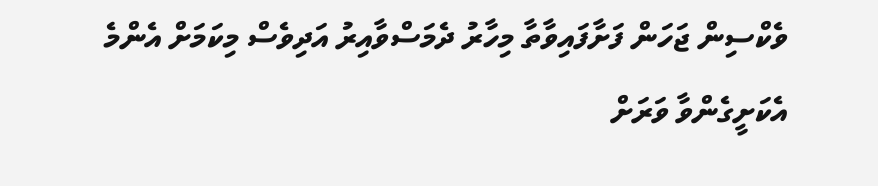ވެކްސިން ޖަހަން ފަށާފައިވާތާ މިހާރު ދެމަސްވާއިރު އަދިވެސް މިކަމަށް އެންމެ އެކަށީގެންވާ ވަރަށް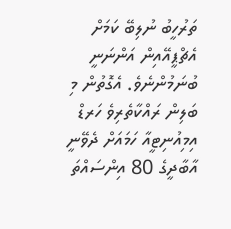ތަރުހީބު ނުލިބޭ ކަމަށް އެޗްޕީއޭއިން އަންނަނީ ބުނަމުންނެވެ. އެގޮތުން މި ބަލިން ރައްކާތެރިވެ ހަރޑް އިމިއުނިޓީއާ ހަމައަށް ދެވޭނީ އާބާދީގެ 80 އިންސައްތަ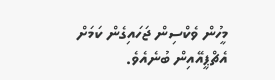މީހުން ވެކްސިން ޖަހައިގެން ކަމަށް އެޗްޕީއޭއިން ބުނެއެވެ.